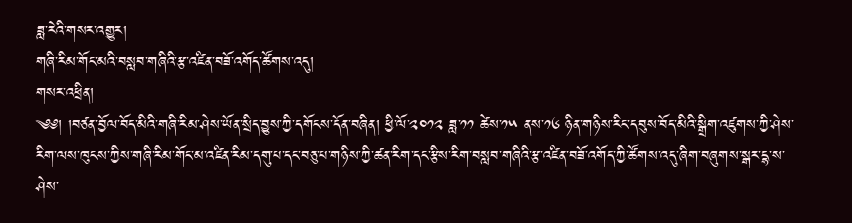ཟླ་རེའི་གསར་འགྱུར།
གཞི་རིམ་གོང་མའི་བསླབ་གཞིའི་རྩ་འཛིན་བཟོ་འགོད་ཚོགས་འདུ།
གསར་འཕྲིན།
༄༅། །བཙན་བྱོལ་བོད་མིའི་གཞི་རིམ་ཤེས་ཡོན་སྲིད་བྱུས་ཀྱི་དགོངས་དོན་བཞིན། ཕྱི་ལོ་༢༠༡༢ ཟླ་༡༡ ཚེས་༡༥ ནས་༡༦ ཉིན་གཉིས་རིང་དབུས་བོད་མིའི་སྒྲིག་འཛུགས་ཀྱི་ཤེས་རིག་ལས་ཁུངས་ཀྱིས་གཞི་རིམ་གོང་མ་འཛིན་རིམ་དགུ་པ་དང་བཅུ་པ་གཉིས་ཀྱི་ཚན་རིག་དང་རྩིས་རིག་བསླབ་གཞིའི་རྩ་འཛིན་བཟོ་འགོད་ཀྱི་ཚོགས་འདུ་ཞིག་བཞུགས་སྒར་དྷ་ས་ཤེས་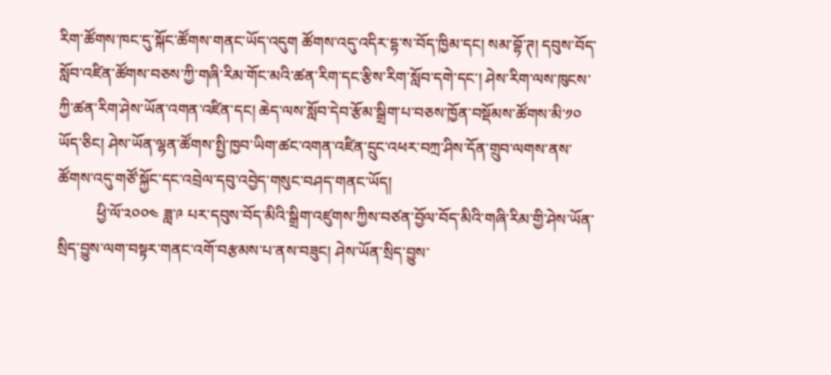རིག་ཚོགས་ཁང་དུ་སྐོང་ཚོགས་གནང་ཡོད་འདུག ཚོགས་འདུ་འདིར་དྷ་ས་བོད་ཁྱིམ་དང། སམ་བྷོ་ཊ། དབུས་བོད་སློབ་འཛིན་ཚོགས་བཅས་ཀྱི་གཞི་རིམ་གོང་མའི་ཚན་རིག་དང་རྩིས་རིག་སློབ་དགེ་དང་། ཤེས་རིག་ལས་ཁུངས་ཀྱི་ཚན་རིག་ཤེས་ཡོན་འགན་འཛིན་དང། ཆེད་ལས་སློབ་དེབ་རྩོམ་སྒྲིག་པ་བཅས་ཁྱོན་བསྡོམས་ཚོགས་མི་༡༠ ཡོད་ཅིང། ཤེས་ཡོན་ལྷན་ཚོགས་སྤྱི་ཁྱབ་ཡིག་ཚང་འགན་འཛིན་དྲུང་འཕར་བཀྲ་ཤིས་དོན་གྲུབ་ལགས་ནས་ཚོགས་འདུ་གཙོ་སྐྱོང་དང་འབྲེལ་དབུ་འབྱེད་གསུང་བཤད་གནང་ཡོད།
          ཕྱི་ལོ་༢༠༠༤ ཟླ་༩ པར་དབུས་བོད་མིའི་སྒྲིག་འཛུགས་ཀྱིས་བཙན་བྱོལ་བོད་མིའི་གཞི་རིམ་གྱི་ཤེས་ཡོན་སྲིད་བྱུས་ལག་བསྟར་གནང་འགོ་བརྩམས་པ་ནས་བཟུང། ཤེས་ཡོན་སྲིད་བྱུས་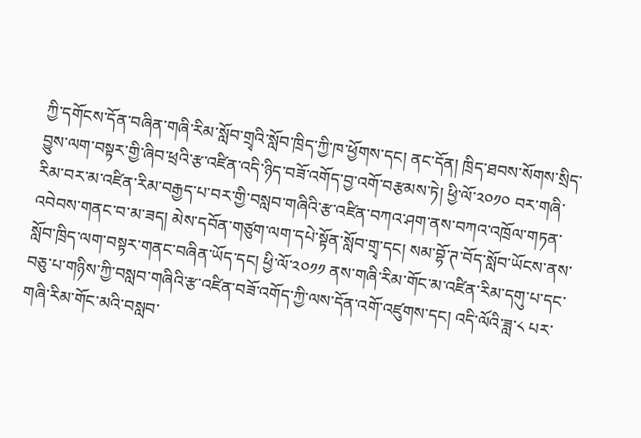ཀྱི་དགོངས་དོན་བཞིན་གཞི་རིམ་སློབ་གྲྭའི་སློབ་ཁྲིད་ཀྱི་ཁ་ཕྱོགས་དང། ནང་དོན། ཁྲིད་ཐབས་སོགས་སྲིད་བྱུས་ལག་བསྟར་གྱི་ཞིབ་ཕྲའི་རྩ་འཛིན་འདི་ཉིད་བཟོ་འགོད་བྱ་འགོ་བརྩམས་ཏེ། ཕྱི་ལོ་༢༠༡༠ བར་གཞི་རིམ་བར་མ་འཛིན་རིམ་བརྒྱད་པ་བར་གྱི་བསླབ་གཞིའི་རྩ་འཛིན་བཀའ་ཤག་ནས་བཀའ་འཁྲོལ་གཏན་འབེབས་གནང་བ་མ་ཟད། མེས་དབོན་གཙུག་ལག་དཔེ་སྟོན་སློབ་གྲྭ་དང། སམ་བྷོ་ཊ་བོད་སློབ་ཡོངས་ནས་སློབ་ཁྲིད་ལག་བསྟར་གནང་བཞིན་ཡོད་དང། ཕྱི་ལོ་༢༠༡༡ ནས་གཞི་རིམ་གོང་མ་འཛིན་རིམ་དགུ་པ་དང་བཅུ་པ་གཉིས་ཀྱི་བསླབ་གཞིའི་རྩ་འཛིན་བཟོ་འགོད་ཀྱི་ལས་དོན་འགོ་འཛུགས་དང། འདི་ལོའི་ཟླ་༨ པར་གཞི་རིམ་གོང་མའི་བསླབ་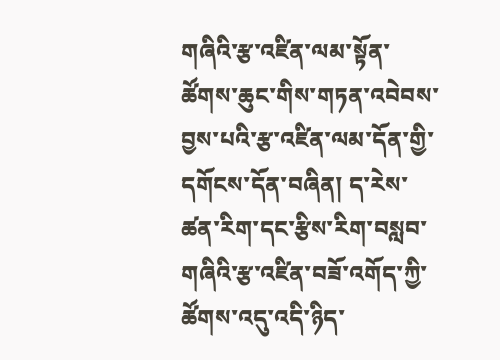གཞིའི་རྩ་འཛིན་ལམ་སྟོན་ཚོགས་ཆུང་གིས་གཏན་འབེབས་བྱས་པའི་རྩ་འཛིན་ལམ་དོན་གྱི་དགོངས་དོན་བཞིན། ད་རེས་ཚན་རིག་དང་རྩིས་རིག་བསླབ་གཞིའི་རྩ་འཛིན་བཟོ་འགོད་ཀྱི་ཚོགས་འདུ་འདི་ཉིད་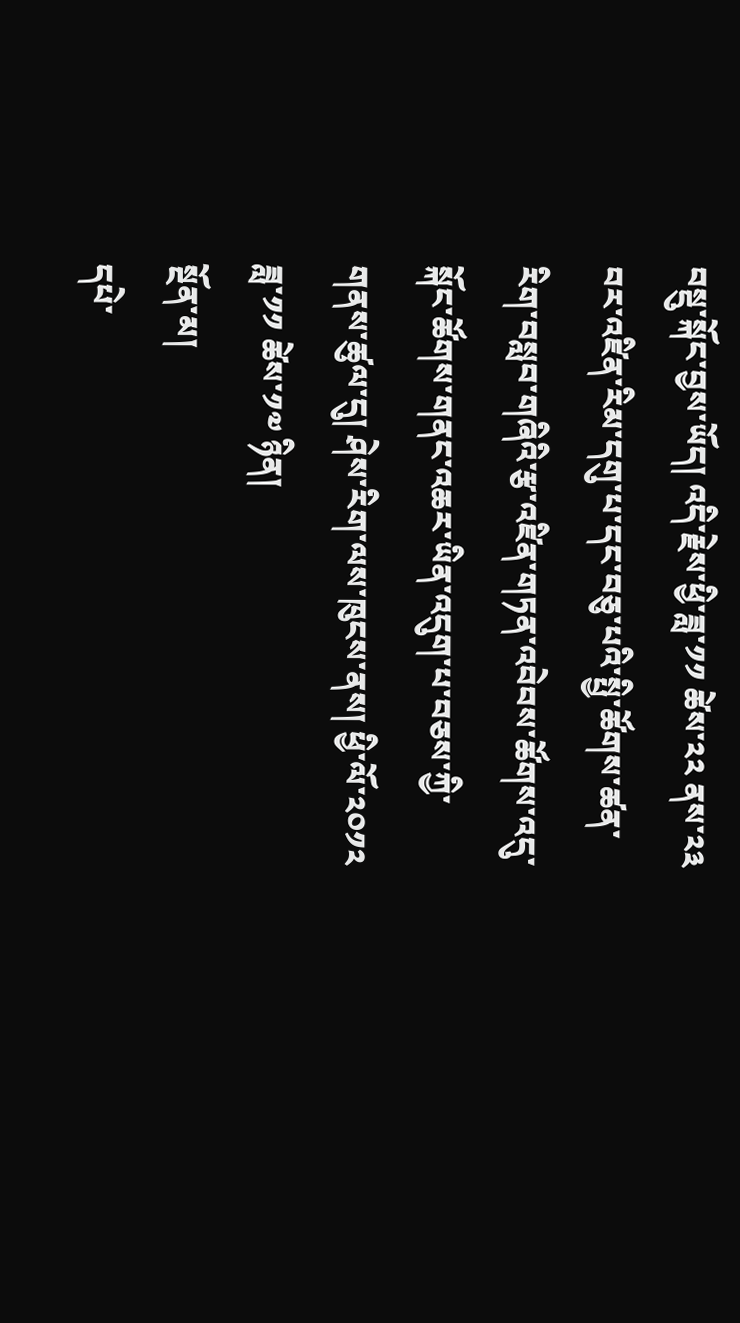བསྡུ་སྐོང་བྱས་ཡོད། འདི་རྗེས་ཕྱི་ཟླ་༡༡ ཚེས་༢༢ ནས་༢༣ བར་འཛིན་རིམ་དགུ་པ་དང་བཅུ་པའི་སྤྱི་ཚོགས་ཚན་རིག་བསླབ་གཞིའི་རྩ་འཛིན་གཏན་འབེབས་ཚོགས་འདུ་སྐོང་ཚོགས་གནང་འཆར་ཡིན་འདུག་པ་བཅས་ཀྱི་གནས་ཚུལ་དུ། ཤེས་རིག་ལས་ཁུངས་ནས། ཕྱི་ལོ་༢༠༡༢ ཟླ་༡༡ ཚེས་༡༧ ཉིན།
སྔོན་མ།
དཔེ་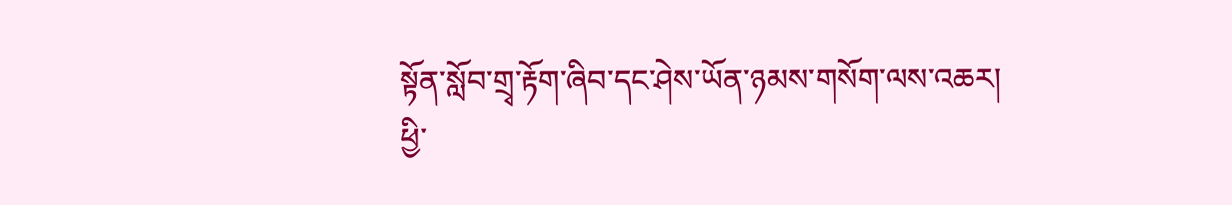སྟོན་སློབ་གྲྭ་རྟོག་ཞིབ་དང་ཤེས་ཡོན་ཉམས་གསོག་ལས་འཆར།
ཕྱི་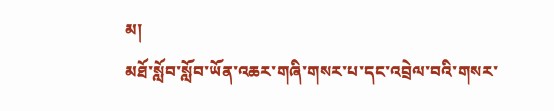མ།
མཐོ་སློབ་སློབ་ཡོན་འཆར་གཞི་གསར་པ་དང་འབྲེལ་བའི་གསར་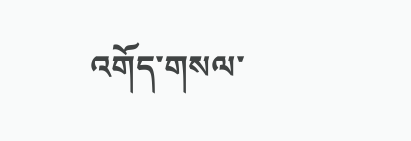འགོད་གསལ་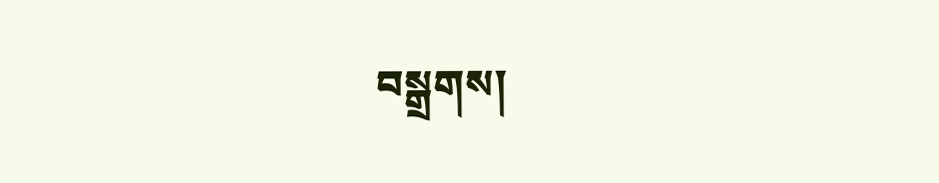བསྒྲགས།